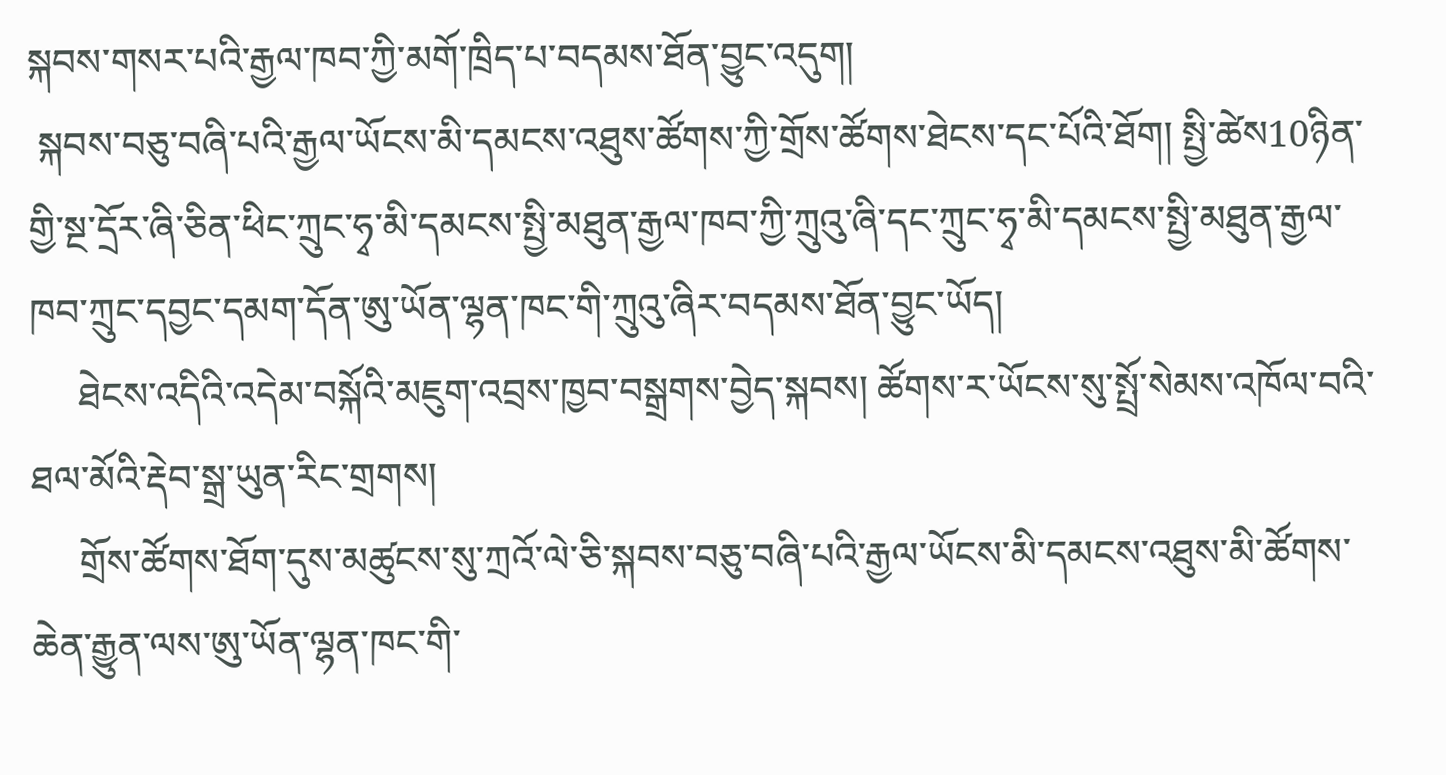སྐབས་གསར་པའི་རྒྱལ་ཁབ་ཀྱི་མགོ་ཁྲིད་པ་བདམས་ཐོན་བྱུང་འདུག།
 སྐབས་བཅུ་བཞི་པའི་རྒྱལ་ཡོངས་མི་དམངས་འཐུས་ཚོགས་ཀྱི་གྲོས་ཚོགས་ཐེངས་དང་པོའི་ཐོག། སྤྱི་ཚེས10ཉིན་གྱི་སྔ་དྲོར་ཞི་ཅིན་ཕིང་ཀྲུང་ཧྭ་མི་དམངས་སྤྱི་མཐུན་རྒྱལ་ཁབ་ཀྱི་ཀྲུའུ་ཞི་དང་ཀྲུང་ཧྭ་མི་དམངས་སྤྱི་མཐུན་རྒྱལ་ཁབ་ཀྲུང་དབྱང་དམག་དོན་ཨུ་ཡོན་ལྷན་ཁང་གི་ཀྲུའུ་ཞིར་བདམས་ཐོན་བྱུང་ཡོད།
     ཐེངས་འདིའི་འདེམ་བསྐོའི་མཇུག་འབྲས་ཁྱབ་བསྒྲགས་བྱེད་སྐབས། ཚོགས་ར་ཡོངས་སུ་སྤྲོ་སེམས་འཁོལ་བའི་ཐལ་མོའི་རྡེབ་སྒྲ་ཡུན་རིང་གྲགས།
     གྲོས་ཚོགས་ཐོག་དུས་མཚུངས་སུ་ཀྲའོ་ལེ་ཅི་སྐབས་བཅུ་བཞི་པའི་རྒྱལ་ཡོངས་མི་དམངས་འཐུས་མི་ཚོགས་ཆེན་རྒྱུན་ལས་ཨུ་ཡོན་ལྷན་ཁང་གི་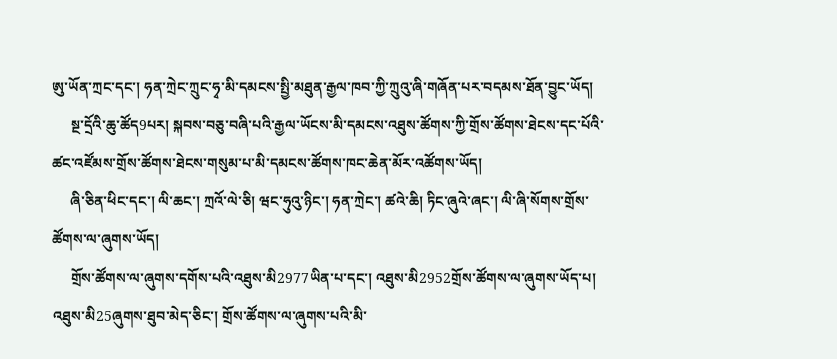ཨུ་ཡོན་ཀྲང་དང་། ཧན་ཀྲེང་ཀྲུང་ཧྭ་མི་དམངས་སྤྱི་མཐུན་རྒྱལ་ཁབ་ཀྱི་ཀྲུའུ་ཞི་གཞོན་པར་བདམས་ཐོན་བྱུང་ཡོད།
     སྔ་དྲོའི་ཆུ་ཚོད9པར། སྐབས་བཅུ་བཞི་པའི་རྒྱལ་ཡོངས་མི་དམངས་འཐུས་ཚོགས་ཀྱི་གྲོས་ཚོགས་ཐེངས་དང་པོའི་ཚང་འཛོམས་གྲོས་ཚོགས་ཐེངས་གསུམ་པ་མི་དམངས་ཚོགས་ཁང་ཆེན་མོར་འཚོགས་ཡོད།
     ཞི་ཅིན་ཕིང་དང་། ལི་ཆང་། ཀྲའོ་ལེ་ཅི། ཝང་ཧུའུ་ཉིང་། ཧན་ཀྲེང་། ཚའེ་ཆི། ཏིང་ཞུའེ་ཞང་། ལི་ཞི་སོགས་གྲོས་ཚོགས་ལ་ཞུགས་ཡོད།
     གྲོས་ཚོགས་ལ་ཞུགས་དགོས་པའི་འཐུས་མི2977ཡིན་པ་དང་། འཐུས་མི2952གྲོས་ཚོགས་ལ་ཞུགས་ཡོད་པ། འཐུས་མི25ཞུགས་ཐུབ་མེད་ཅིང་། གྲོས་ཚོགས་ལ་ཞུགས་པའི་མི་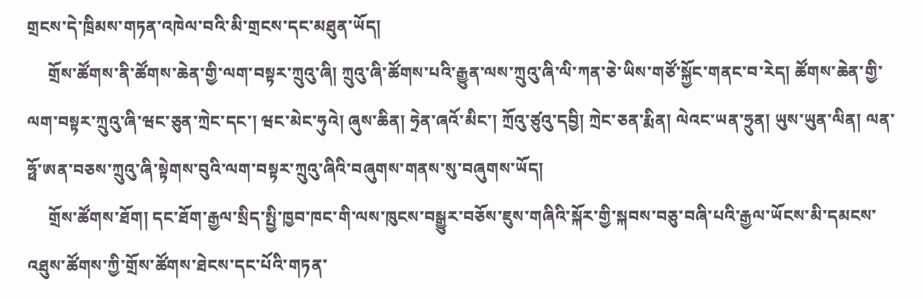གྲངས་དེ་ཁྲིམས་གཏན་འཁེལ་བའི་མི་གྲངས་དང་མཐུན་ཡོད།
     གྲོས་ཚོགས་ནི་ཚོགས་ཆེན་གྱི་ལག་བསྟར་ཀྲུའུ་ཞི། ཀྲུའུ་ཞི་ཚོགས་པའི་རྒྱུན་ལས་ཀྲུའུ་ཞི་ལི་ཀན་ཅེ་ཡིས་གཙོ་སྐྱོང་གནང་བ་རེད། ཚོགས་ཆེན་གྱི་ལག་བསྟར་ཀྲུའུ་ཞི་ཝང་ཅུན་ཀྲེང་དང་། ཝང་མེང་ཧུའེ། ཞུས་ཆིན། ཧྲེན་ཞའོ་མིང་། ཀྲོའུ་ཙུའུ་དབྱི། ཀྲེང་ཅན་རྨིན། ལེའང་ཡན་ཧྲུན། ཡུས་ཡུན་ལིན། ལན་ཧྥོ་ཨན་བཅས་ཀྲུའུ་ཞི་སྟེགས་བུའི་ལག་བསྟར་ཀྲུའུ་ཞིའི་བཞུགས་གནས་སུ་བཞུགས་ཡོད།
     གྲོས་ཚོགས་ཐོག། དང་ཐོག་རྒྱལ་སྲིད་སྤྱི་ཁྱབ་ཁང་གི་ལས་ཁུངས་བསྒྱུར་བཅོས་ཇུས་གཞིའི་སྐོར་གྱི་སྐབས་བཅུ་བཞི་པའི་རྒྱལ་ཡོངས་མི་དམངས་འཐུས་ཚོགས་ཀྱི་གྲོས་ཚོགས་ཐེངས་དང་པོའི་གཏན་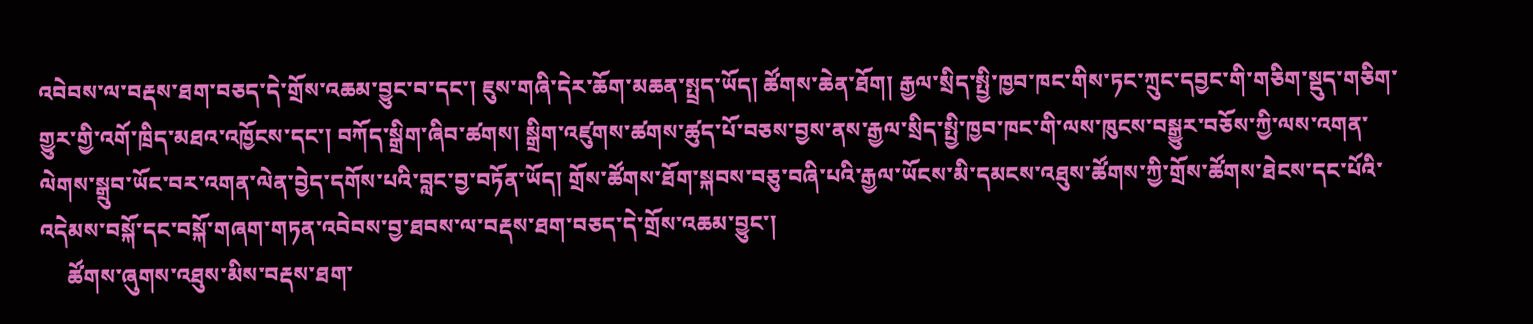འབེབས་ལ་བརྡས་ཐག་བཅད་དེ་གྲོས་འཆམ་བྱུང་བ་དང་། ཇུས་གཞི་དེར་ཆོག་མཆན་སྤྲད་ཡོད། ཚོགས་ཆེན་ཐོག། རྒྱལ་སྲིད་སྤྱི་ཁྱབ་ཁང་གིས་ཏང་ཀྲུང་དབྱང་གི་གཅིག་སྡུད་གཅིག་གྱུར་གྱི་འགོ་ཁྲིད་མཐའ་འཁྱོངས་དང་། བཀོད་སྒྲིག་ཞིབ་ཚགས། སྒྲིག་འཛུགས་ཚགས་ཚུད་པོ་བཅས་བྱས་ནས་རྒྱལ་སྲིད་སྤྱི་ཁྱབ་ཁང་གི་ལས་ཁུངས་བསྒྱུར་བཅོས་ཀྱི་ལས་འགན་ལེགས་སྒྲུབ་ཡོང་བར་འགན་ལེན་བྱེད་དགོས་པའི་བླང་བྱ་བཏོན་ཡོད། གྲོས་ཚོགས་ཐོག་སྐབས་བཅུ་བཞི་པའི་རྒྱལ་ཡོངས་མི་དམངས་འཐུས་ཚོགས་ཀྱི་གྲོས་ཚོགས་ཐེངས་དང་པོའི་འདེམས་བསྐོ་དང་བསྐོ་གཞག་གཏན་འབེབས་བྱ་ཐབས་ལ་བརྡས་ཐག་བཅད་དེ་གྲོས་འཆམ་བྱུང་།
     ཚོགས་ཞུགས་འཐུས་མིས་བརྡས་ཐག་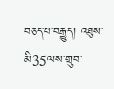བཅད་པ་བརྒྱུད། འཐུས་མི35ལས་གྲུབ་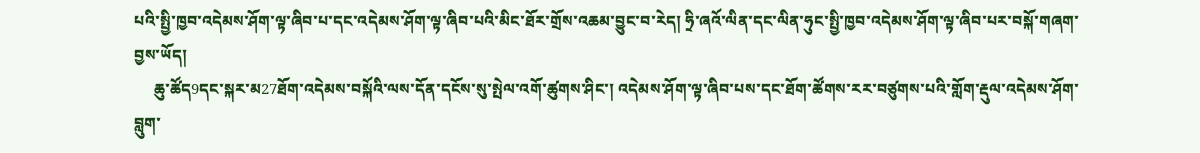པའི་སྤྱི་ཁྱབ་འདེམས་ཤོག་ལྟ་ཞིབ་པ་དང་འདེམས་ཤོག་ལྟ་ཞིབ་པའི་མིང་ཐོར་གྲོས་འཆམ་བྱུང་བ་རེད། ཧྲི་ཞའོ་ལིན་དང་ལིན་ཧུང་སྤྱི་ཁྱབ་འདེམས་ཤོག་ལྟ་ཞིབ་པར་བསྐོ་གཞག་བྱས་ཡོད།
     ཆུ་ཚོད9དང་སྐར་མ27ཐོག་འདེམས་བསྐོའི་ལས་དོན་དངོས་སུ་སྤེལ་འགོ་ཚུགས་ཤིང་། འདེམས་ཤོག་ལྟ་ཞིབ་པས་དང་ཐོག་ཚོགས་རར་བཙུགས་པའི་གློག་རྡུལ་འདེམས་ཤོག་བླུག་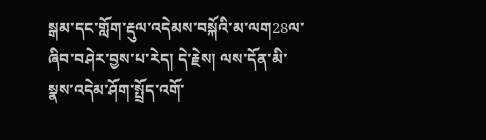སྒམ་དང་གློག་རྡུལ་འདེམས་བསྐོའི་མ་ལག28ལ་ཞིབ་བཤེར་བྱས་པ་རེད། དེ་རྗེས། ལས་དོན་མི་སྣས་འདེམ་ཤོག་སྤྲོད་འགོ་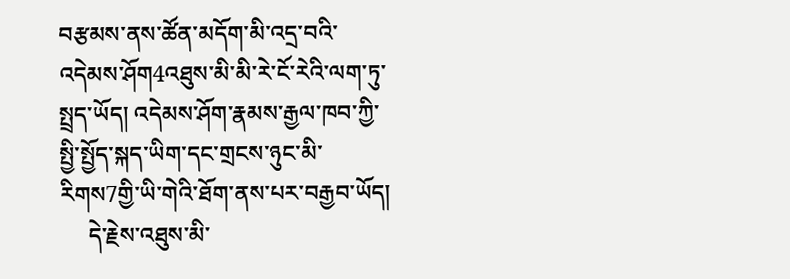བརྩམས་ནས་ཚོན་མདོག་མི་འདྲ་བའི་འདེམས་ཤོག4འཐུས་མི་མི་རེ་ངོ་རེའི་ལག་ཏུ་སྤྲད་ཡོད། འདེམས་ཤོག་རྣམས་རྒྱལ་ཁབ་ཀྱི་སྤྱི་སྤྱོད་སྐད་ཡིག་དང་གྲངས་ཉུང་མི་རིགས7གྱི་ཡི་གེའི་ཐོག་ནས་པར་བརྒྱབ་ཡོད།
     དེ་རྗེས་འཐུས་མི་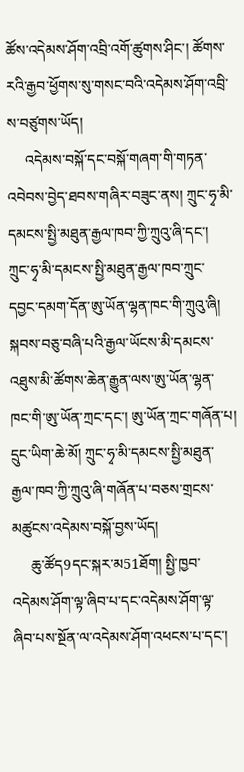ཚོས་འདེམས་ཤོག་འབྲི་འགོ་ཚུགས་ཤིང་། ཚོགས་རའི་རྒྱབ་ཕྱོགས་སུ་གསང་བའི་འདེམས་ཤོག་འབྲི་ས་བཙུགས་ཡོད།
     འདེམས་བསྐོ་དང་བསྐོ་གཞག་གི་གཏན་འབེབས་བྱེད་ཐབས་གཞིར་བཟུང་ནས། ཀྲུང་ཧྭ་མི་དམངས་སྤྱི་མཐུན་རྒྱལ་ཁབ་ཀྱི་ཀྲུའུ་ཞི་དང་། ཀྲུང་ཧྭ་མི་དམངས་སྤྱི་མཐུན་རྒྱལ་ཁབ་ཀྲུང་དབྱང་དམག་དོན་ཨུ་ཡོན་ལྷན་ཁང་གི་ཀྲུའུ་ཞི། སྐབས་བཅུ་བཞི་པའི་རྒྱལ་ཡོངས་མི་དམངས་འཐུས་མི་ཚོགས་ཆེན་རྒྱུན་ལས་ཨུ་ཡོན་ལྷན་ཁང་གི་ཨུ་ཡོན་ཀྲང་དང་། ཨུ་ཡོན་ཀྲང་གཞོན་པ། དྲུང་ཡིག་ཆེ་མོ། ཀྲུང་ཧྭ་མི་དམངས་སྤྱི་མཐུན་རྒྱལ་ཁབ་ཀྱི་ཀྲུའུ་ཞི་གཞོན་པ་བཅས་གྲངས་མཚུངས་འདེམས་བསྐོ་བྱས་ཡོད།
     ཆུ་ཚོད9དང་སྐར་མ51ཐོག། སྤྱི་ཁྱབ་འདེམས་ཤོག་ལྟ་ཞིབ་པ་དང་འདེམས་ཤོག་ལྟ་ཞིབ་པས་སྔོན་ལ་འདེམས་ཤོག་འཕངས་པ་དང་།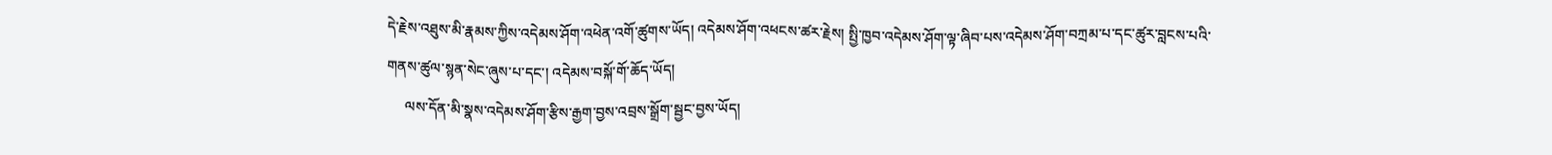དེ་རྗེས་འཐུས་མི་རྣམས་ཀྱིས་འདེམས་ཤོག་འཕེན་འགོ་ཚུགས་ཡོད། འདེམས་ཤོག་འཕངས་ཚར་རྗེས། སྤྱི་ཁྱབ་འདེམས་ཤོག་ལྟ་ཞིབ་པས་འདེམས་ཤོག་བཀྲམ་པ་དང་ཚུར་བླངས་པའི་གནས་ཚུལ་སྙན་སེང་ཞུས་པ་དང་། འདེམས་བསྐོ་གོ་ཆོད་ཡོད།
     ལས་དོན་མི་སྣས་འདེམས་ཤོག་རྩིས་རྒྱག་བྱས་འབྲས་སྒྲོག་སྦྱང་བྱས་ཡོད།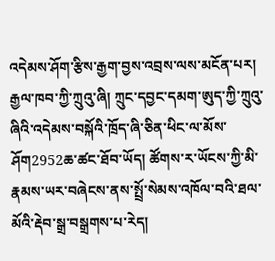འདེམས་ཤོག་རྩིས་རྒྱག་བྱས་འབྲས་ལས་མངོན་པར། རྒྱལ་ཁབ་ཀྱི་ཀྲུའུ་ཞི། ཀྲུང་དབྱང་དམག་ཨུད་ཀྱི་ཀྲུའུ་ཞིའི་འདེམས་བསྐོའི་ཁྲོད་ཞི་ཅིན་ཕིང་ལ་མོས་ཤོག2952ཆ་ཚང་ཐོབ་ཡོད། ཚོགས་ར་ཡོངས་ཀྱི་མི་རྣམས་ཡར་བཞེངས་ནས་སྤྲོ་སེམས་འཁོལ་བའི་ཐལ་མོའི་རྡེབ་སྒྲ་བསྒྲགས་པ་རེད།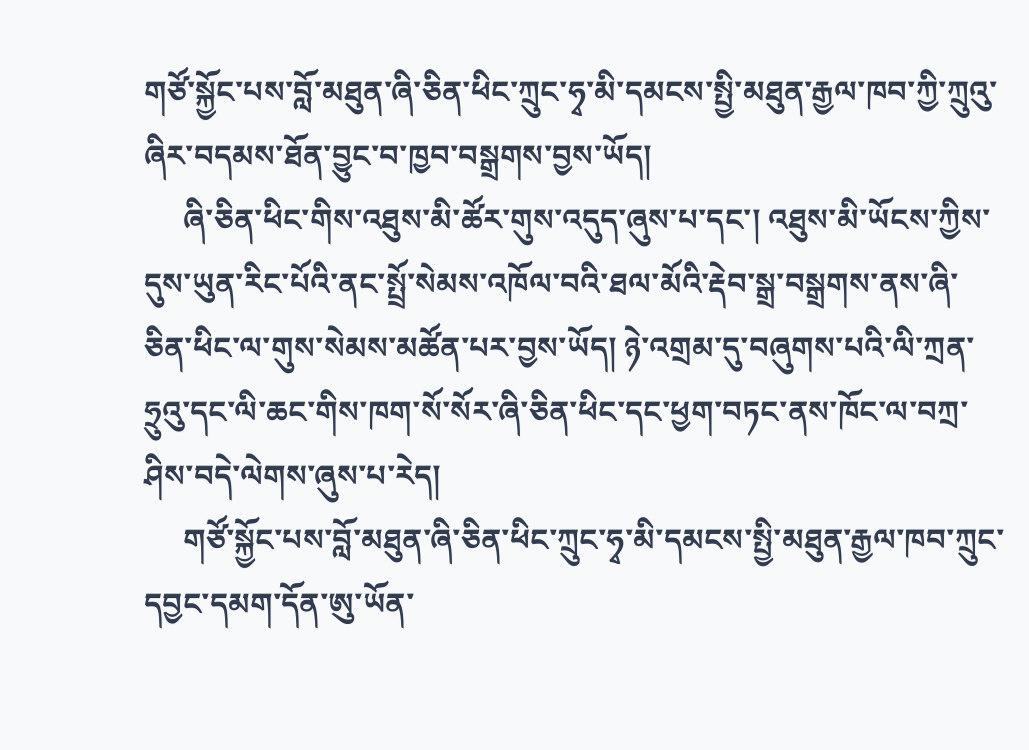གཙོ་སྐྱོང་པས་བློ་མཐུན་ཞི་ཅིན་ཕིང་ཀྲུང་ཧྭ་མི་དམངས་སྤྱི་མཐུན་རྒྱལ་ཁབ་ཀྱི་ཀྲུའུ་ཞིར་བདམས་ཐོན་བྱུང་བ་ཁྱབ་བསྒྲགས་བྱས་ཡོད།
     ཞི་ཅིན་ཕིང་གིས་འཐུས་མི་ཚོར་གུས་འདུད་ཞུས་པ་དང་། འཐུས་མི་ཡོངས་ཀྱིས་དུས་ཡུན་རིང་པོའི་ནང་སྤྲོ་སེམས་འཁོལ་བའི་ཐལ་མོའི་རྡེབ་སྒྲ་བསྒྲགས་ནས་ཞི་ཅིན་ཕིང་ལ་གུས་སེམས་མཚོན་པར་བྱས་ཡོད། ཉེ་འགྲམ་དུ་བཞུགས་པའི་ལི་ཀྲན་ཧྲུའུ་དང་ལི་ཆང་གིས་ཁག་སོ་སོར་ཞི་ཅིན་ཕིང་དང་ཕྱག་བཏང་ནས་ཁོང་ལ་བཀྲ་ཤིས་བདེ་ལེགས་ཞུས་པ་རེད།
     གཙོ་སྐྱོང་པས་བློ་མཐུན་ཞི་ཅིན་ཕིང་ཀྲུང་ཧྭ་མི་དམངས་སྤྱི་མཐུན་རྒྱལ་ཁབ་ཀྲུང་དབྱང་དམག་དོན་ཨུ་ཡོན་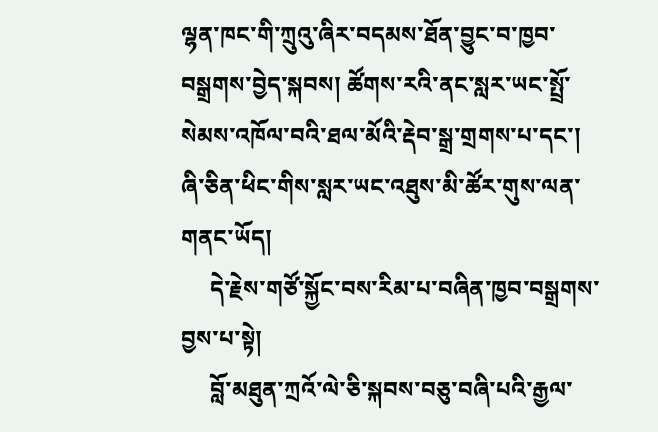ལྷན་ཁང་གི་ཀྲུའུ་ཞིར་བདམས་ཐོན་བྱུང་བ་ཁྱབ་བསྒྲགས་བྱེད་སྐབས། ཚོགས་རའི་ནང་སླར་ཡང་སྤྲོ་སེམས་འཁོལ་བའི་ཐལ་མོའི་རྡེབ་སྒྲ་གྲགས་པ་དང་། ཞི་ཅིན་ཕིང་གིས་སླར་ཡང་འཐུས་མི་ཚོར་གུས་ལན་གནང་ཡོད།
     དེ་རྗེས་གཙོ་སྐྱོང་བས་རིམ་པ་བཞིན་ཁྱབ་བསྒྲགས་བྱས་པ་སྟེ།
     བློ་མཐུན་ཀྲའོ་ལེ་ཅི་སྐབས་བཅུ་བཞི་པའི་རྒྱལ་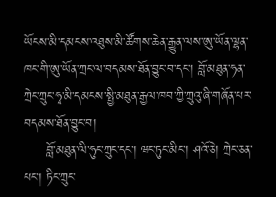ཡོངས་མི་དམངས་འཐུས་མི་ཚོགས་ཆེན་རྒྱུན་ལས་ཨུ་ཡོན་ལྷན་ཁང་གི་ཨུ་ཡོན་ཀྲང་ལ་བདམས་ཐོན་བྱུང་བ་དང་། བློ་མཐུན་ཧན་ཀྲེང་ཀྲུང་ཧྭ་མི་དམངས་སྤྱི་མཐུན་རྒྱལ་ཁབ་ཀྱི་ཀྲུའུ་ཞི་གཞོན་པར་བདམས་ཐོན་བྱུང་བ།
     བློ་མཐུན་ལི་ཧུང་ཀྲུང་དང་། ཝང་ཏུང་མིང་། ཤའོ་ཅེ། ཀྲེང་ཅན་པང་། ཏིང་ཀྲུང་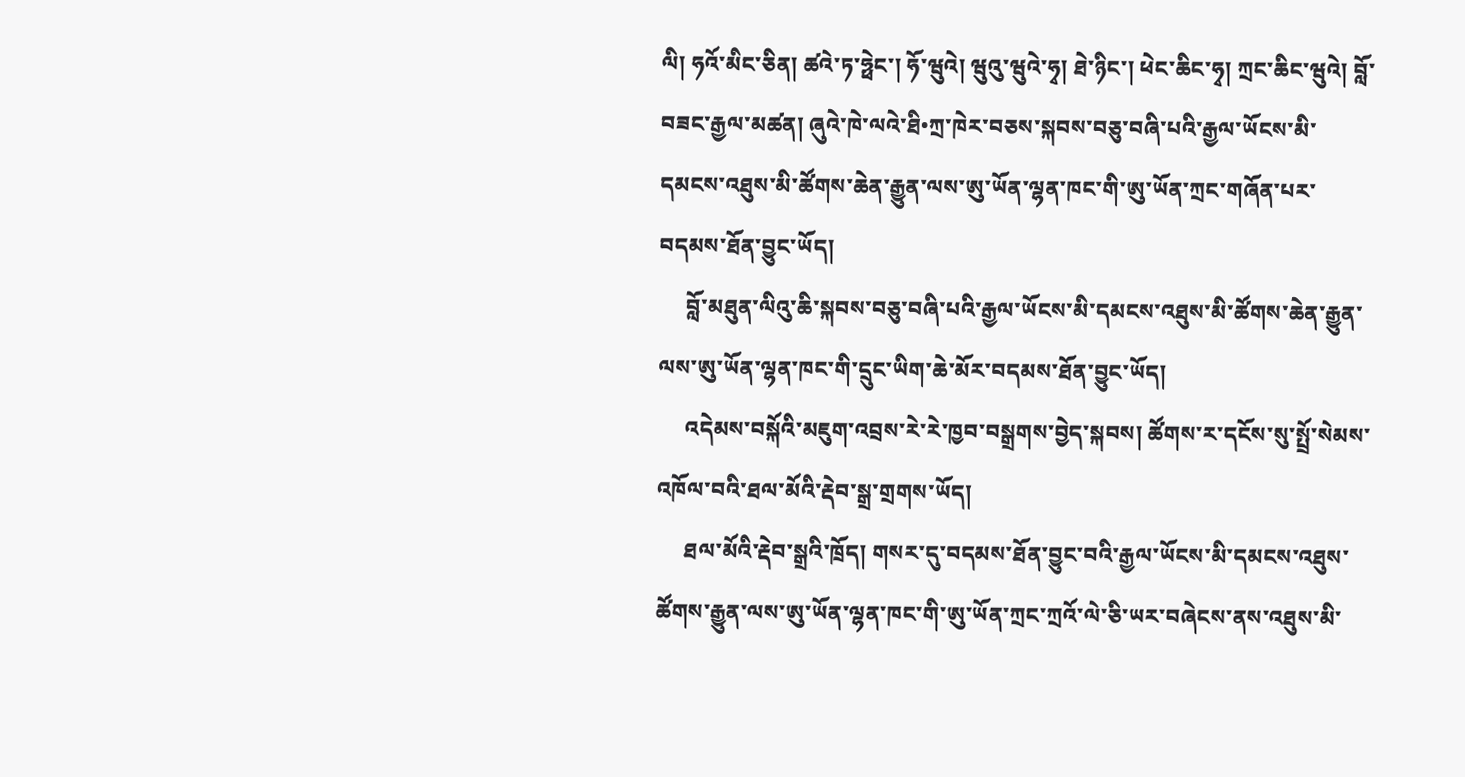ལི། ཧའོ་མིང་ཅིན། ཚའེ་ཏ་ཧྥེང་། ཧོ་ཝུའེ། ཝུའུ་ཝུའེ་ཧྭ། ཐེ་ཉིང་། ཕེང་ཆིང་ཧྭ། ཀྲང་ཆིང་ཝུའེ། བློ་བཟང་རྒྱལ་མཚན། ཞུའེ་ཁེ་ལའེ་ཐི•ཀྲ་ཁེར་བཅས་སྐབས་བཅུ་བཞི་པའི་རྒྱལ་ཡོངས་མི་དམངས་འཐུས་མི་ཚོགས་ཆེན་རྒྱུན་ལས་ཨུ་ཡོན་ལྷན་ཁང་གི་ཨུ་ཡོན་ཀྲང་གཞོན་པར་བདམས་ཐོན་བྱུང་ཡོད།
     བློ་མཐུན་ལིའུ་ཆི་སྐབས་བཅུ་བཞི་པའི་རྒྱལ་ཡོངས་མི་དམངས་འཐུས་མི་ཚོགས་ཆེན་རྒྱུན་ལས་ཨུ་ཡོན་ལྷན་ཁང་གི་དྲུང་ཡིག་ཆེ་མོར་བདམས་ཐོན་བྱུང་ཡོད།
     འདེམས་བསྐོའི་མཇུག་འབྲས་རེ་རེ་ཁྱབ་བསྒྲགས་བྱེད་སྐབས། ཚོགས་ར་དངོས་སུ་སྤྲོ་སེམས་འཁོལ་བའི་ཐལ་མོའི་རྡེབ་སྒྲ་གྲགས་ཡོད།
     ཐལ་མོའི་རྡེབ་སྒྲའི་ཁྲོད། གསར་དུ་བདམས་ཐོན་བྱུང་བའི་རྒྱལ་ཡོངས་མི་དམངས་འཐུས་ཚོགས་རྒྱུན་ལས་ཨུ་ཡོན་ལྷན་ཁང་གི་ཨུ་ཡོན་ཀྲང་ཀྲའོ་ལེ་ཅི་ཡར་བཞེངས་ནས་འཐུས་མི་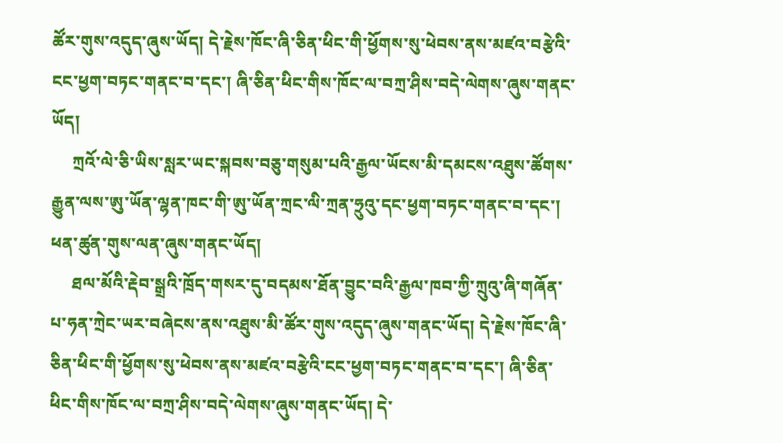ཚོར་གུས་འདུད་ཞུས་ཡོད། དེ་རྗེས་ཁོང་ཞི་ཅིན་ཕིང་གི་ཕྱོགས་སུ་ཕེབས་ནས་མཛའ་བརྩེའི་ངང་ཕྱག་བཏང་གནང་བ་དང་། ཞི་ཅིན་ཕིང་གིས་ཁོང་ལ་བཀྲ་ཤིས་བདེ་ལེགས་ཞུས་གནང་ཡོད།
     ཀྲའོ་ལེ་ཅི་ཡིས་སླར་ཡང་སྐབས་བཅུ་གསུམ་པའི་རྒྱལ་ཡོངས་མི་དམངས་འཐུས་ཚོགས་རྒྱུན་ལས་ཨུ་ཡོན་ལྷན་ཁང་གི་ཨུ་ཡོན་ཀྲང་ལི་ཀྲན་ཧྲུའུ་དང་ཕྱག་བཏང་གནང་བ་དང་། ཕན་ཚུན་གུས་ལན་ཞུས་གནང་ཡོད།
     ཐལ་མོའི་རྡེབ་སྒྲའི་ཁྲོད་གསར་དུ་བདམས་ཐོན་བྱུང་བའི་རྒྱལ་ཁབ་ཀྱི་ཀྲུའུ་ཞི་གཞོན་པ་ཧན་ཀྲེང་ཡར་བཞེངས་ནས་འཐུས་མི་ཚོར་གུས་འདུད་ཞུས་གནང་ཡོད། དེ་རྗེས་ཁོང་ཞི་ཅིན་ཕིང་གི་ཕྱོགས་སུ་ཕེབས་ནས་མཛའ་བརྩེའི་ངང་ཕྱག་བཏང་གནང་བ་དང་། ཞི་ཅིན་ཕིང་གིས་ཁོང་ལ་བཀྲ་ཤིས་བདེ་ལེགས་ཞུས་གནང་ཡོད། དེ་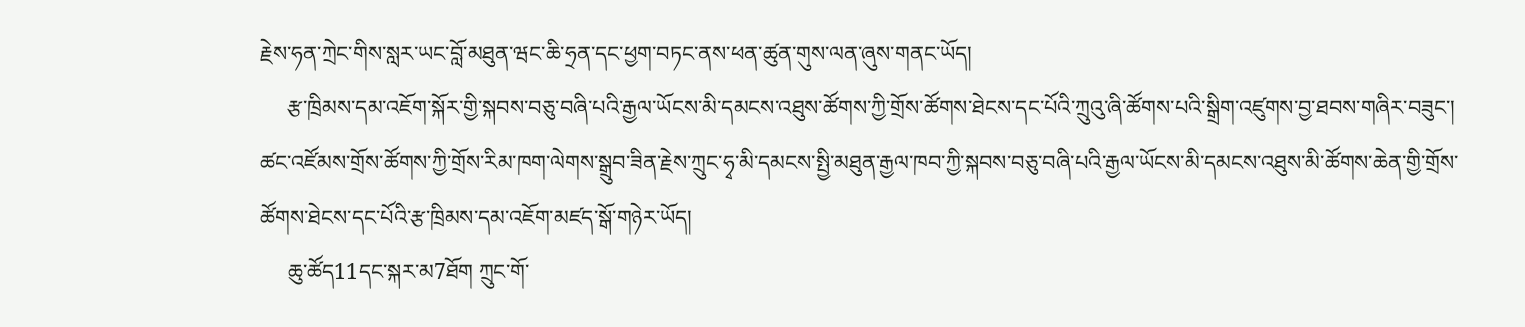རྗེས་ཧན་ཀྲེང་གིས་སླར་ཡང་བློ་མཐུན་ཝང་ཆི་ཧྲན་དང་ཕྱག་བཏང་ནས་ཕན་ཚུན་གུས་ལན་ཞུས་གནང་ཡོད།
     རྩ་ཁྲིམས་དམ་འཇོག་སྐོར་གྱི་སྐབས་བཅུ་བཞི་པའི་རྒྱལ་ཡོངས་མི་དམངས་འཐུས་ཚོགས་ཀྱི་གྲོས་ཚོགས་ཐེངས་དང་པོའི་ཀྲུའུ་ཞི་ཚོགས་པའི་སྒྲིག་འཛུགས་བྱ་ཐབས་གཞིར་བཟུང་། ཚང་འཛོམས་གྲོས་ཚོགས་ཀྱི་གྲོས་རིམ་ཁག་ལེགས་སྒྲུབ་ཟིན་རྗེས་ཀྲུང་ཧྭ་མི་དམངས་སྤྱི་མཐུན་རྒྱལ་ཁབ་ཀྱི་སྐབས་བཅུ་བཞི་པའི་རྒྱལ་ཡོངས་མི་དམངས་འཐུས་མི་ཚོགས་ཆེན་གྱི་གྲོས་ཚོགས་ཐེངས་དང་པོའི་རྩ་ཁྲིམས་དམ་འཇོག་མཛད་སྒོ་གཉེར་ཡོད།
     ཆུ་ཚོད11དང་སྐར་མ7ཐོག ཀྲུང་གོ་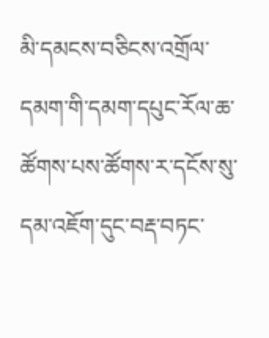མི་དམངས་བཅིངས་འགྲོལ་དམག་གི་དམག་དཔུང་རོལ་ཆ་ཚོགས་པས་ཚོགས་ར་དངོས་སུ་དམ་འཇོག་དུང་བརྡ་བཏང་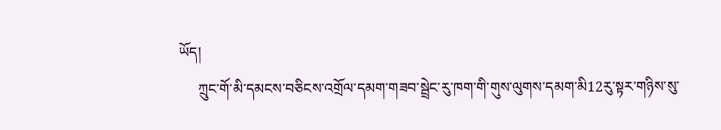ཡོད།
     ཀྲུང་གོ་མི་དམངས་བཅིངས་འགྲོལ་དམག་གཟབ་སྦྲེང་རུ་ཁག་གི་གུས་ལུགས་དམག་མི12རུ་སྟར་གཉིས་སུ་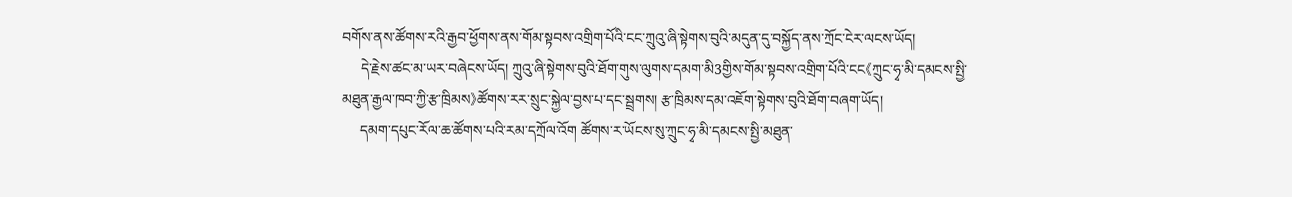བགོས་ནས་ཚོགས་རའི་རྒྱབ་ཕྱོགས་ནས་གོམ་སྟབས་འགྲིག་པོའི་ངང་ཀྲུའུ་ཞི་སྟེགས་བུའི་མདུན་དུ་བསྐྱོད་ནས་ཀྲོང་ངེར་ལངས་ཡོད།
     དེ་རྗེས་ཚང་མ་ཡར་བཞེངས་ཡོད། ཀྲུའུ་ཞི་སྟེགས་བུའི་ཐོག་གུས་ལུགས་དམག་མི3གྱིས་གོམ་སྟབས་འགྲིག་པོའི་ངང《ཀྲུང་ཧྭ་མི་དམངས་སྤྱི་མཐུན་རྒྱལ་ཁབ་ཀྱི་རྩ་ཁྲིམས》ཚོགས་རར་སྲུང་སྐྱེལ་བྱས་པ་དང་སྦྲགས། རྩ་ཁྲིམས་དམ་འཇོག་སྟེགས་བུའི་ཐོག་བཞག་ཡོད།
     དམག་དཔུང་རོལ་ཆ་ཚོགས་པའི་རམ་དཀྲོལ་འོག ཚོགས་ར་ཡོངས་སུ་ཀྲུང་ཧྭ་མི་དམངས་སྤྱི་མཐུན་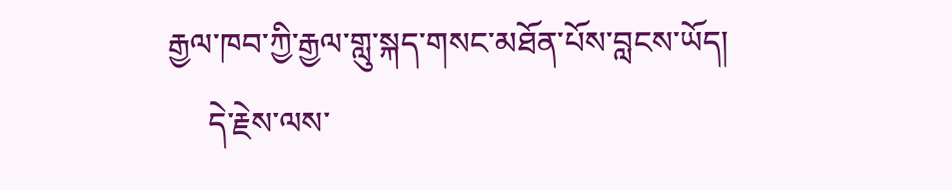རྒྱལ་ཁབ་ཀྱི་རྒྱལ་གླུ་སྐད་གསང་མཐོན་པོས་བླངས་ཡོད།
     དེ་རྗེས་ལས་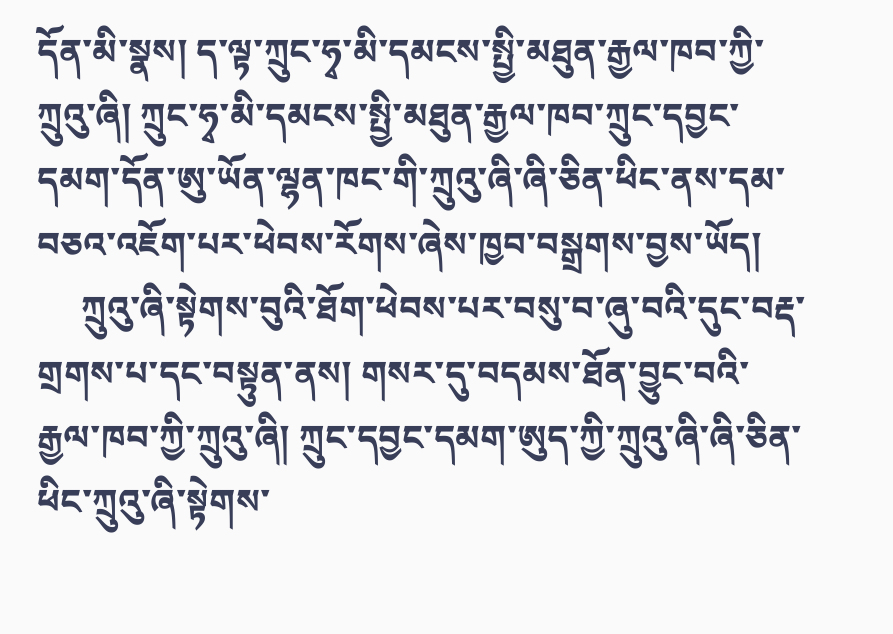དོན་མི་སྣས། ད་ལྟ་ཀྲུང་ཧྭ་མི་དམངས་སྤྱི་མཐུན་རྒྱལ་ཁབ་ཀྱི་ཀྲུའུ་ཞི། ཀྲུང་ཧྭ་མི་དམངས་སྤྱི་མཐུན་རྒྱལ་ཁབ་ཀྲུང་དབྱང་དམག་དོན་ཨུ་ཡོན་ལྷན་ཁང་གི་ཀྲུའུ་ཞི་ཞི་ཅིན་ཕིང་ནས་དམ་བཅའ་འཇོག་པར་ཕེབས་རོགས་ཞེས་ཁྱབ་བསྒྲགས་བྱས་ཡོད།
     ཀྲུའུ་ཞི་སྟེགས་བུའི་ཐོག་ཕེབས་པར་བསུ་བ་ཞུ་བའི་དུང་བརྡ་གྲགས་པ་དང་བསྟུན་ནས། གསར་དུ་བདམས་ཐོན་བྱུང་བའི་རྒྱལ་ཁབ་ཀྱི་ཀྲུའུ་ཞི། ཀྲུང་དབྱང་དམག་ཨུད་ཀྱི་ཀྲུའུ་ཞི་ཞི་ཅིན་ཕིང་ཀྲུའུ་ཞི་སྟེགས་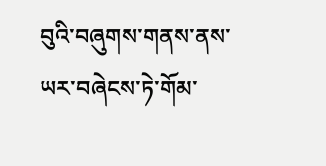བུའི་བཞུགས་གནས་ནས་ཡར་བཞེངས་ཏེ་གོམ་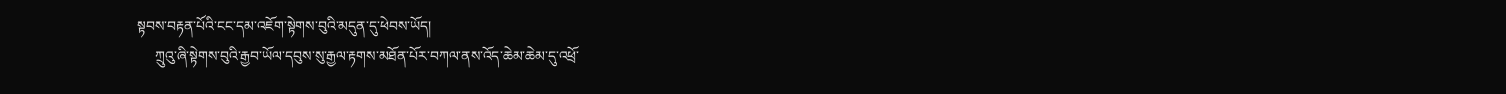སྟབས་བརྟན་པོའི་ངང་དམ་འཇོག་སྟེགས་བུའི་མདུན་དུ་ཕེབས་ཡོད།
     ཀྲུའུ་ཞི་སྟེགས་བུའི་རྒྱབ་ཡོལ་དབུས་སུ་རྒྱལ་རྟགས་མཐོན་པོར་བཀལ་ནས་འོད་ཆེམ་ཆེམ་དུ་འཕྲོ་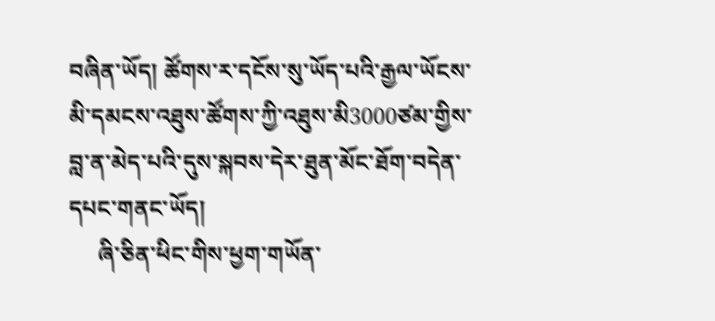བཞིན་ཡོད། ཚོགས་ར་དངོས་སུ་ཡོད་པའི་རྒྱལ་ཡོངས་མི་དམངས་འཐུས་ཚོགས་ཀྱི་འཐུས་མི3000ཙམ་གྱིས་བླ་ན་མེད་པའི་དུས་སྐབས་དེར་ཐུན་མོང་ཐོག་བདེན་དཔང་གནང་ཡོད།
     ཞི་ཅིན་ཕིང་གིས་ཕྱག་གཡོན་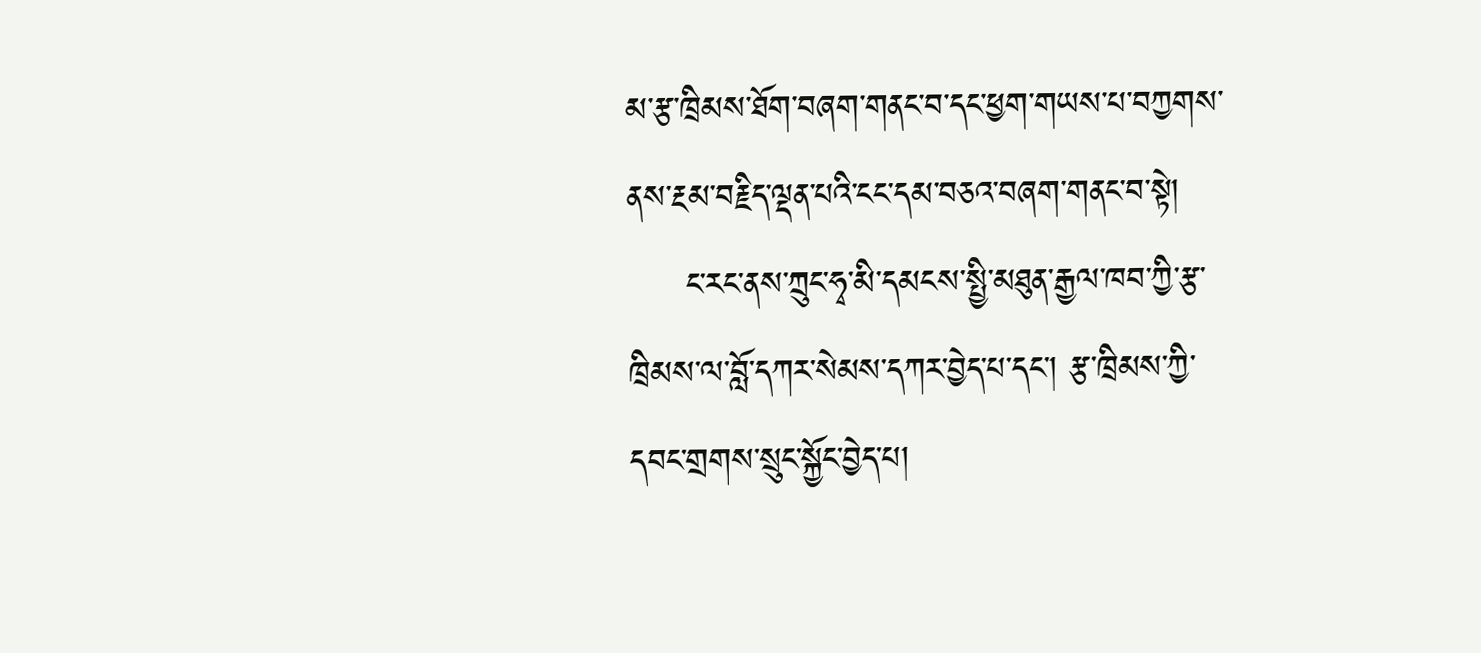མ་རྩ་ཁྲིམས་ཐོག་བཞག་གནང་བ་དང་ཕྱག་གཡས་པ་བཀྱགས་ནས་རྔམ་བརྗིད་ལྡན་པའི་ངང་དམ་བཅའ་བཞག་གནང་བ་སྟེ།
     ང་རང་ནས་ཀྲུང་ཧྭ་མི་དམངས་སྤྱི་མཐུན་རྒྱལ་ཁབ་ཀྱི་རྩ་ཁྲིམས་ལ་བློ་དཀར་སེམས་དཀར་བྱེད་པ་དང་། རྩ་ཁྲིམས་ཀྱི་དབང་གྲགས་སྲུང་སྐྱོང་བྱེད་པ།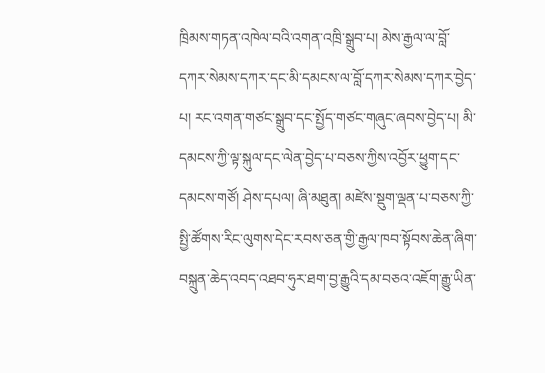ཁྲིམས་གཏན་འཁེལ་བའི་འགན་འཁྲི་སྒྲུབ་པ། མེས་རྒྱལ་ལ་བློ་དཀར་སེམས་དཀར་དང་མི་དམངས་ལ་བློ་དཀར་སེམས་དཀར་བྱེད་པ། རང་འགན་གཙང་སྒྲུབ་དང་སྤྱོད་གཙང་གཞུང་ཞབས་བྱེད་པ། མི་དམངས་ཀྱི་ལྟ་སྐུལ་དང་ལེན་བྱེད་པ་བཅས་ཀྱིས་འབྱོར་ཕྱུག་དང་དམངས་གཙོ། ཤེས་དཔལ། ཞི་མཐུན། མཛེས་སྡུག་ལྡན་པ་བཅས་ཀྱི་སྤྱི་ཚོགས་རིང་ལུགས་དེང་རབས་ཅན་གྱི་རྒྱལ་ཁབ་སྟོབས་ཆེན་ཞིག་བསྐྲུན་ཆེད་འབད་འཐབ་ཧུར་ཐག་བྱ་རྒྱུའི་དམ་བཅའ་འཇོག་རྒྱུ་ཡིན་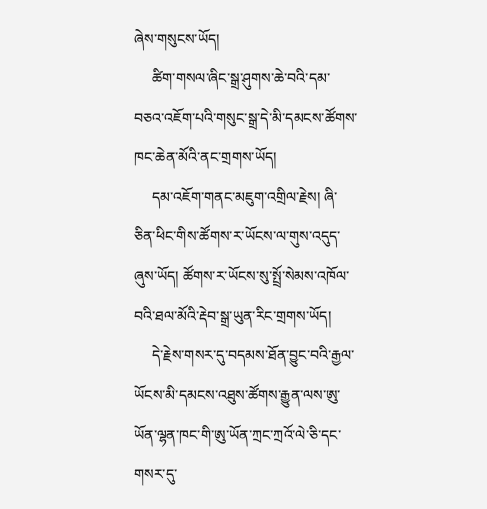ཞེས་གསུངས་ཡོད།
     ཚིག་གསལ་ཞིང་སྒྲ་ཤུགས་ཆེ་བའི་དམ་བཅའ་འཇོག་པའི་གསུང་སྒྲ་དེ་མི་དམངས་ཚོགས་ཁང་ཆེན་མོའི་ནང་གྲགས་ཡོད།
     དམ་འཇོག་གནང་མཇུག་འགྲིལ་རྗེས། ཞི་ཅིན་ཕིང་གིས་ཚོགས་ར་ཡོངས་ལ་གུས་འདུད་ཞུས་ཡོད། ཚོགས་ར་ཡོངས་སུ་སྤྲོ་སེམས་འཁོལ་བའི་ཐལ་མོའི་རྡེབ་སྒྲ་ཡུན་རིང་གྲགས་ཡོད།
     དེ་རྗེས་གསར་དུ་བདམས་ཐོན་བྱུང་བའི་རྒྱལ་ཡོངས་མི་དམངས་འཐུས་ཚོགས་རྒྱུན་ལས་ཨུ་ཡོན་ལྷན་ཁང་གི་ཨུ་ཡོན་ཀྲང་ཀྲའོ་ལེ་ཅི་དང་གསར་དུ་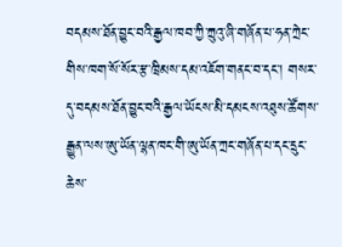བདམས་ཐོན་བྱུང་བའི་རྒྱལ་ཁབ་ཀྱི་ཀྲུའུ་ཞི་གཞོན་པ་ཧན་ཀྲེང་གིས་ཁག་སོ་སོར་རྩ་ཁྲིམས་དམ་འཇོག་གནང་བ་དང་། གསར་དུ་བདམས་ཐོན་བྱུང་བའི་རྒྱལ་ཡོངས་མི་དམངས་འཐུས་ཚོགས་རྒྱུན་ལས་ཨུ་ཡོན་ལྷན་ཁང་གི་ཨུ་ཡོན་ཀྲང་གཞོན་པ་དང་དྲུང་ཆེས་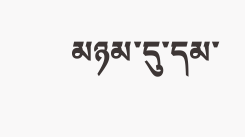མཉམ་དུ་དམ་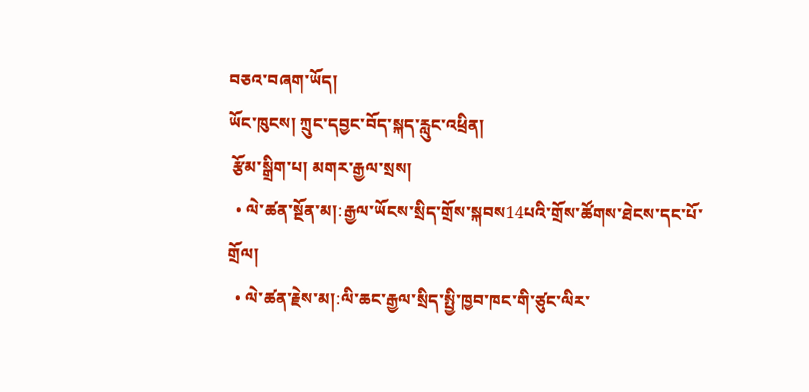བཅའ་བཞག་ཡོད།
ཡོང་ཁུངས། ཀྲུང་དབྱང་བོད་སྐད་རླུང་འཕྲིན།
 རྩོམ་སྒྲིག་པ། མགར་རྒྱལ་སྲས།
  • ལེ་ཚན་སྔོན་མ།:རྒྱལ་ཡོངས་སྲིད་གྲོས་སྐབས14པའི་གྲོས་ཚོགས་ཐེངས་དང་པོ་གྲོལ།
  • ལེ་ཚན་རྗེས་མ།:ལི་ཆང་རྒྱལ་སྲིད་སྤྱི་ཁྱབ་ཁང་གི་ཙུང་ལིར་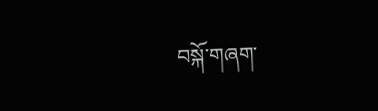བསྐོ་གཞག་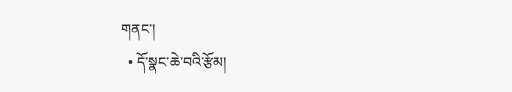གནང་།
  • དོ་སྣང་ཆེ་བའི་རྩོམ།